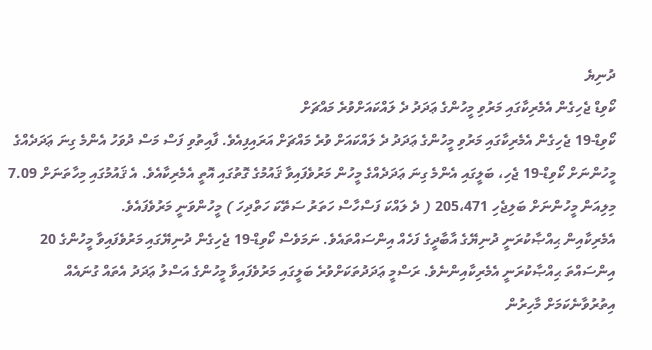ދުނިޔެ
ކޯވިޑް ޖެހިގެން އެމެރިކާގައި މަރުވި މީހުންގެ ޢަދަދު ދެ ލައްކައަށްވުރެ މައްޗަށް
ކޯވިޑް-19 ޖެހިގެން އެމެރިކާގައި މަރުވި މީހުންގެ ޢަދަދު ދެ ލައްކައަށް ވުރެ މައްޗަށް އަރައިފިއެވެ. ފާއިތުވި ފަސް މަސް ދުވަހު އެންމެ ގިނަ ޢަދަދެއްގެ މީހުންނަށް ކޯވިޑް-19 ޖެހި، ބަލީގައި އެންމެ ގިނަ ޢަދަދެއްގެ މީހުން މަރުވެފައިވާ ޤައުމުގެ ގޮތުގައި އޮތީ އެމެރިކާއެވެ. އެ ޤައުމުގައި މިހާތަނަށް 7.09 މިލިއަން މީހުންނަށް ބަލިޖެހި 205،471 ( ދެ ލައްކަ ފަސްހާސް ހަތަރު ސަތޭކަ ހަތްދިހަ ) މީހުންވަނީ މަރުވެފައެވެ.
އެމެރިކާއިން ޙިއްޞާކުރަނީ ދުނިޔޭގެ އާބާދީގެ ފަހެއް އިންސައްތައެވެ. ނަމަވެސް ކޯވިޑް-19 ޖެހިގެން ދުނިޔޭގައި މަރުވެފައިވާ މީހުންގެ 20 އިންސައްތަ ޙިއްޞާކުރަނީ އެމެރިކާއިންނެވެ. ރަސްމީ ޢަދަދުތަކަށްވުރެ ބަލީގައި މަރުވެފައިވާ މީހުންގެ އަސްލު ޢަދަދު އެތައް ގުނައެއް އިތުރުވާނެކަމަށް މާހިރުން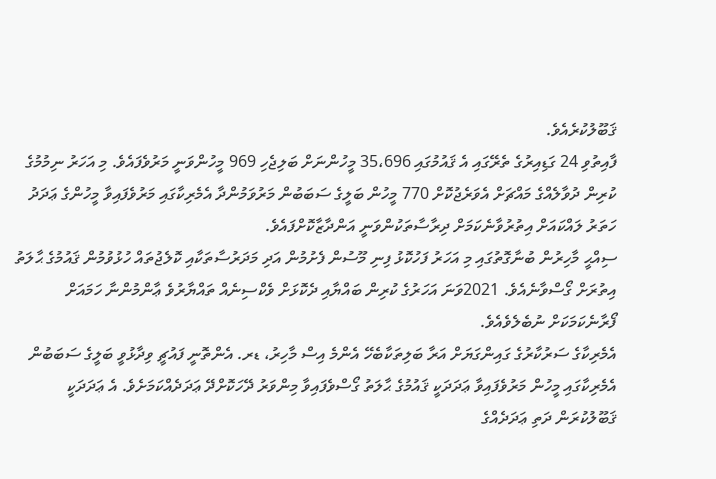ޤަބޫލުކުރެއެވެ.
ފާއިތުވި 24 ގަޑިއިރުގެ ތެރޭގައި އެ ޤައުމުގައި 35،696 މީހުންނަށް ބަލިޖެހި 969 މީހުންވަނީ މަރުވެފައެވެ. މި އަހަރު ނިމުމުގެ ކުރިން ދުވާލެއްގެ މައްޗަށް އެވަރެޖުކޮށް 770 މީހުން ބަލީގެ ސަބަބުން މަރުވަމުންދާ އެމެރިކާގައި މަރުވެފައިވާ މީހުންގެ ޢަދަދު ހަތަރު ލައްކައަށް އިތުރުވާނެކަމަށް ދިރާސާތަކުންވަނީ އަންދާޒާކޮށްފައެވެ.
ސިއްޙީ މާހިރުން ބުނާގޮތުގައި މި އަހަރު ފަހުކޮޅު ފިނި މޫސުން ފެށުމުން އަދި މަދަރުސާތަކާއި ކޮލެޖުތައް ހުޅުވުމުން ޤައުމުގެ ޙާލަތު އިތުރަށް ގޯސްވާނެއެވެ. 2021ވަނަ އަހަރުގެ ކުރިން ބައްޔާއި ދެކޮޅަށް ވެކްސިނެއް ތައްޔާރުވެ ޢާންމުންނާ ހަމައަށް ފޯރާނެކަމަކަށް ނުބެލެވެއެވެ.
އެމެރިކާގެ ސަރުކާރުގެ ގައިންގަޔަށް އަރާ ބަލިތަކާބެހޭ އެންމެ އިސް މާހިރު، ޑރ. އެންތޮނީ ފައުޗީ ވިދާޅުވީ ބަލީގެ ސަބަބުން އެމެރިކާގައި މީހުން މަރުވެފައިވާ ޢަދަދަކީ ޤައުމުގެ ޙާލަތު ގޯސްވެފައިވާ މިންވަރު ދޭހަކޮށްދޭ ޢަދަދެއްކަމަށެވެ. އެ ޢަދަދަކީ ޤަބޫލުކުރަން ދަތި ޢަދަދެއްގެ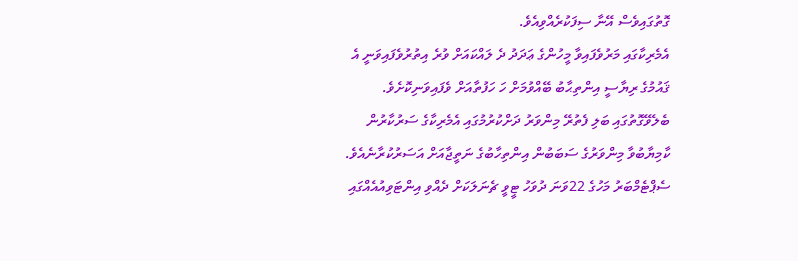ގޮތުގައިވެސް އޭނާ ސިފަކުރެއްވިއެވެ.
އެމެރިކާގައި މަރުވެފައިވާ މީހުންގެ ޢަދަދު ދެ ލައްކައަށް ވުރެ އިތުރުވެފައިވަނީ އެ ޤައުމުގެ ރިޔާސީ އިންތިޙާބު ބޭއްވުމަށް ހަ ހަފުތާއަށް ވެފައިވަނިކޮށެވެ. ބެލެވޭގޮތުގައި ބަލި ފެތުރޭ މިންވަރު ދަށްކުރުމުގައި އެމެރިކާގެ ސަރުކާރުން ކާމިޔާބުވާ މިންވަރުގެ ސަބަބުން އިންތިހާބުގެ ނަތީޖާއަށް އަސަރުކުރާނެއެވެ.
ސެޕްޓެމްބަރު މަހުގެ 22ވަނަ ދުވަހު ޓީވީ ޗެނަލަކަށް ދެއްވި އިންޓަވިއުއެއްގައި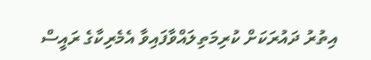އިތުރު ދައުރަކަށް ކުރިމަތިލައްވާފައިވާ އެމެރިކާގެ ރައީސް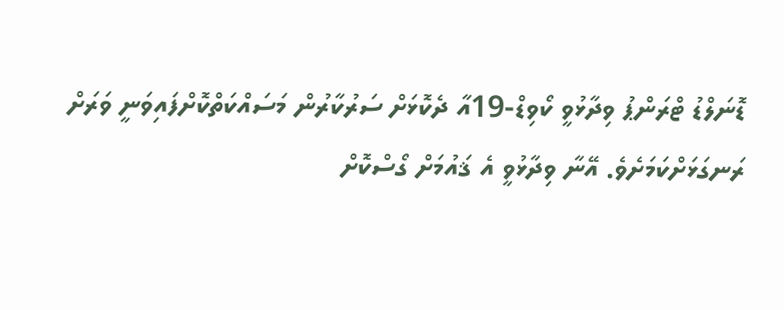ޑޮނަލްޑު ޓްރަންޕު ވިދާޅުވީ ކޯވިޑް-19އާ ދެކޮޅަށް ސަރުކާރުން މަސައްކަތްކޮށްފައިވަނީ ވަރަށް ރަނގަޅަށްކަމަށެވެ. އޭނާ ވިދާޅުވީ އެ ޤައުމަށް ގޯސްކޮށް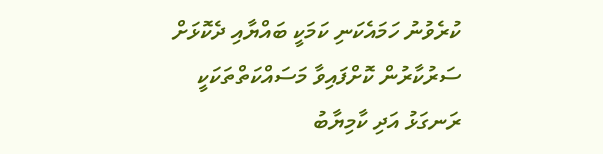ކުރެވުނު ހަމައެކަނި ކަމަކީ ބައްޔާއި ދެކޮޅަށް ސަރުކާރުން ކޮށްފައިވާ މަސައްކަތްތަކަކީ ރަނގަޅު އަދި ކާމިޔާބު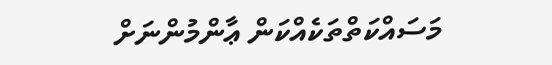މަސައްކަތްތަކެއްކަން ޢާންމުންނަށް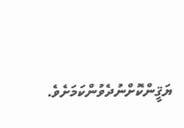ޔަޤީންކޮށްނުދެވުންކަމަށެވެ.